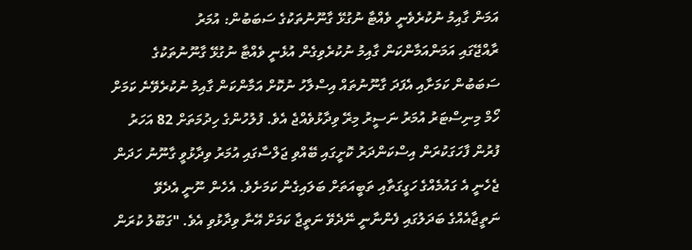އަމަން ގާއިމު ނުކުރެވެނީ ވެއްޓާ ނުގުޅޭ ގާނޫނުތަކުގެ ސަބަބުން: އުމަރު
ރާއްޖޭގައި އަމަންއަމާންކަން ގާއިމު ނުކުރެވިގެން އުޅެނީ ވެއްޓާ ނުގުޅޭ ގާނޫނުތަކުގެ ސަބަބުން ކަމަށާއި އެފަދަ ގާނޫނުތައް އިސްލާހު ނުކޮށް އަމާންކަން ގާއިމު ނުކުރެވޭނެ ކަމަށް ހޯމް މިނިސްޓަރު އުމަރު ނަސީރު މިރޭ ވިދާޅުވެއްޖެ އެވެ. ފުލުހުންގެ ހިދުމަތަށް 82 އަހަރު ފުރުން ފާހަގަކުރަން އިސްކަންދަރު ކޮށީގައި ބޭއްވި ޖަލްސާގައި އުމަރު ވިދާޅުވީ ގާނޫނު ހަދަން ޖެހެނީ އެ ގައުމެއްގެ ހަގީގަތާއި ތަބީއަތަށް ބަލައިގެން ކަމަށެވެ. އެހެން ނޫނީ އެދެވޭ ނަތީޖާއެއްގެ ބަދަލުގައި ފެންނާނީ ނޭދެވޭ ނަތީޖާ ކަމަށް އޭނާ ވިދާޅުވި އެވެ. "ގަބޫލު ކުރަން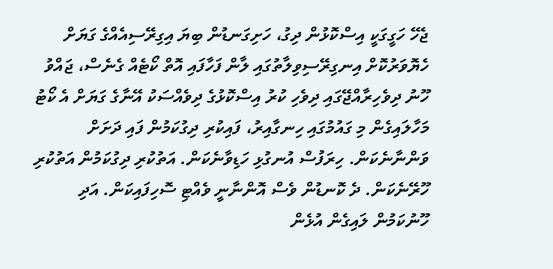ޖެހޭ ހަގީގަކީ އިސްކޮޅުން ދިގު، ހަށިގަނޑުން ބިޔަ އިގިރޭސިއެއްގެ ގަޔަށް ހެޔޮވަރުކޮށް އިނގިރޭސިވިލާތުގައި ލާން ފަހާފައި އޮތް ކޯޓެއް ގެނެސް، ޖައްވު ހޫނު ދިވެހިރާއްޖޭގައި ދިވެހި ކުރު އިސްކޮޅުގެ ދިވެއްސަކު އޭނާގެ ގަޔަށް އެ ކޯޓު މަހާލައިގެން މި ގައުމުގައި ހިނގާއިރު، ފައިކުރި ދިގުކަމުން ފައި ދަށަށް ވަންނާނެކަން. ހިރަފުސް އުނގުޅި ހަޑިވާނެކަން. އަތުކުރި ދިގުކަމުން އަތުކުރި ހޫރޭނެކަން. ދެ ކޮނޑުން ވެސް އޮންނާނީ ވެއްޓި ސޮހިފައިކަން. އަދި ހޫނުކަމުން ލައިގެން އުޅެން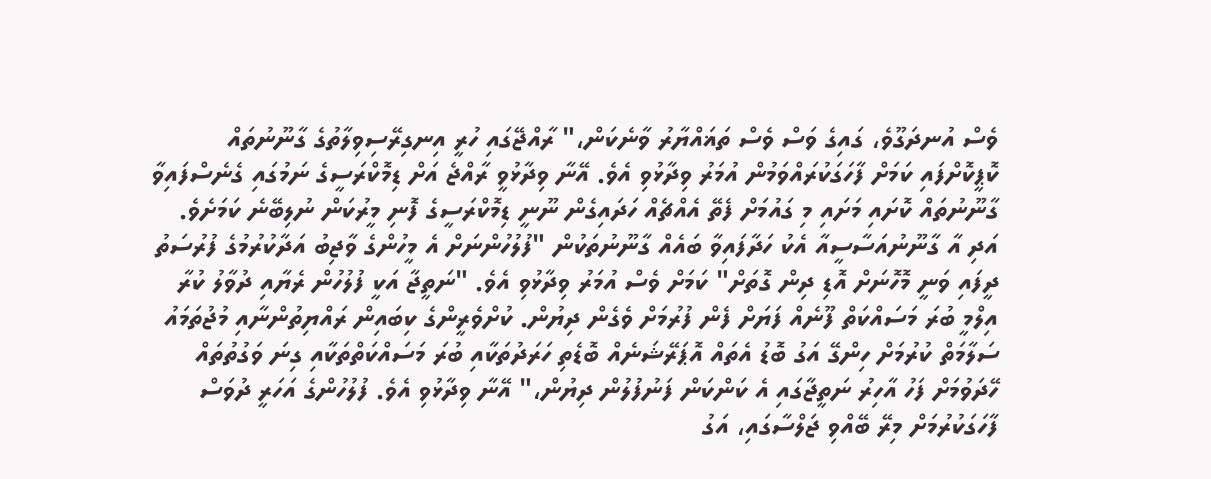ވެސް އުނދަގޫވެ، ގައިގެ ވަސް ވެސް ތަޣައްޔާރު ވާނެކަން،" ރާއްޖޭގައި ހުރީ އިނގިރޭސިވިލާތުގެ ގާނޫނުތައް ކޮޕީކޮށްފައި ކަމަށް ފާހަގަކުރައްވަމުން އުމަރު ވިދާޅުވި އެވެ. އޭނާ ވިދާޅުވީ ރާއްޖެ އަށް ޑިމޮކްރަސީގެ ނަމުގައި ގެނެސްފައިވާ ގާނޫނުތައް ކޮށައި މަށައި މި ގައުމަށް ފެތޭ އެއްޗެއް ހަދައިގެން ނޫނީ ޑިމޮކްރަސީގެ ފޮނި މީރުކަން ނުލިބޭނެ ކަމަށެވެ. އަދި އާ ގާނޫނުއަސާސީއާ އެކު ހަދާފައިވާ ބައެއް ގާނޫނުތަކުން "ފުލުހުންނަށް އެ މީހުންގެ ވާޖިބު އަދާކުރުމުގެ ފުރުސަތު ދީފައި ވަނީ މޮހޮނަށް އޮޑި ދިން ގޮތަށް" ކަމަށް ވެސް އުމަރު ވިދާޅުވި އެވެ. "ނަތީޖާ އަކީ ފުލުހުން ރެޔާއި ދުވާލު ކުރާ އިލްމީ ބުރަ މަސައްކަތް ފޫނެއް ފަޔަށް ފެން ފުރުމަށް ވެގެން ދިޔުން. ކުށްވެރީންގެ ކިބައިން ރައްޔިތުންނާއި މުޖުތަމައު ސަލާމަތް ކުރުމަށް ހިންގޭ އަގު ބޮޑު އެތައް އޮޕަރޭޝަނެއް ބޮޑެތި ހަރަދުތަކާއި ބުރަ މަސައްކަތްތަކާއި ގިނަ ވަގުތުތައް ހޭދަވުމަށް ފަހު އާހިރު ނަތީޖާގައި އެ ކަންކަން ފަނުފުލުން ދިޔުން،" އޭނާ ވިދާޅުވި އެވެ. ފުލުހުންގެ އަހަރީ ދުވަސް ފާހަގަކުރުމަށް މިރޭ ބޭއްވި ޖަލްސާގައި، އަގު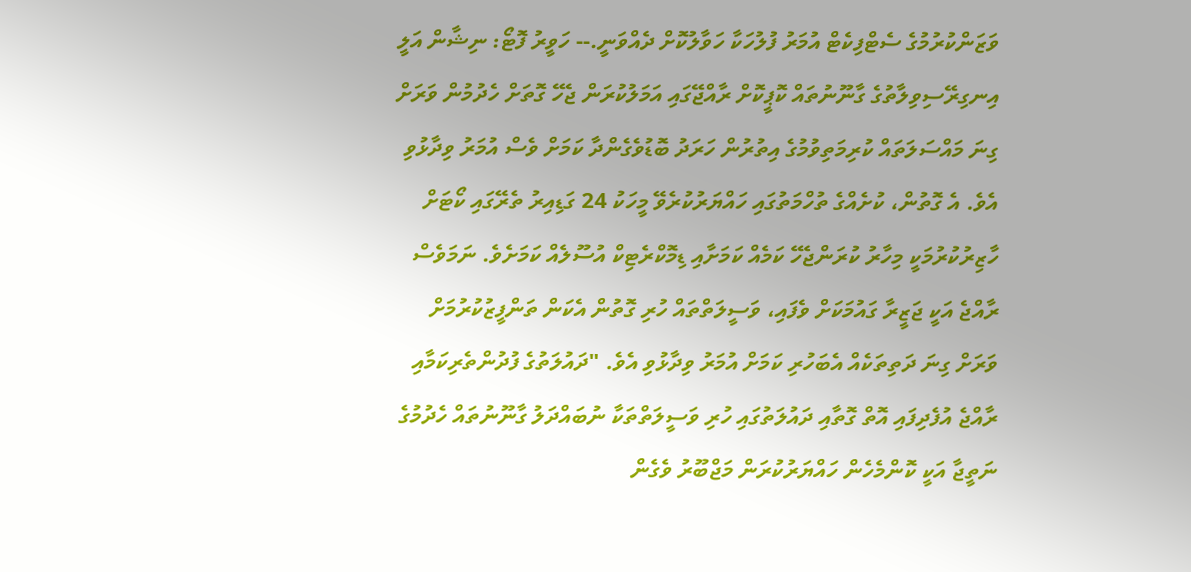ވަޒަންކުރުމުގެ ސެޓްފިކެޓް އުމަރު ފުލުހަކާ ހަވާލުކޮށް ދެއްވަނީ.-- ހަވީރު ފޮޓޯ: ނިޝާން އަލީ އިނގިރޭސިވިލާތުގެ ގާނޫނުތައް ކޮޕީކޮށް ރާއްޖޭގައި އަމަލުކުރަން ޖެހޭ ގޮތަށް ހެދުމުން ވަރަށް ގިނަ މައްސަލަތައް ކުރިމަތިވުމުގެ އިތުރުން ހަރަދު ބޮޑުވެގެންދާ ކަމަށް ވެސް އުމަރު ވިދާޅުވި އެވެ. އެ ގޮތުން، ކުށެއްގެ ތުހްމަތުގައި ހައްޔަރުކުރެވޭ މީހަކު 24 ގަޑިއިރު ތެރޭގައި ކޯޓަށް ހާޒިރުކުރުމަކީ މިހާރު ކުރަންޖެހޭ ކަމެއް ކަމަށާއި ޑިމޮކްރެޓިކް އުސޫލެއް ކަމަށެވެ. ނަމަވެސް ރާއްޖެ އަކީ ޖަޒީރާ ގައުމަކަށް ވެފައި، ވަސީލަތްތައް ހުރި ގޮތުން އެކަން ތަންފީޒުކުރުމަށް ވަރަށް ގިނަ ދަތިތަކެއް އެބަހުރި ކަމަށް އުމަރު ވިދާޅުވި އެވެ. "ދައުލަތުގެ ފުދުންތެރިކަމާއި ރާއްޖެ އުފެދިފައި އޮތް ގޮތާއި ދައުލަތުގައި ހުރި ވަސީލަތްތަކާ ނުބައްދަލު ގާނޫނުތައް ހެދުމުގެ ނަތީޖާ އަކީ ކޮންމެހެން ހައްޔަރުކުރަން މަޖްބޫރު ވެގެން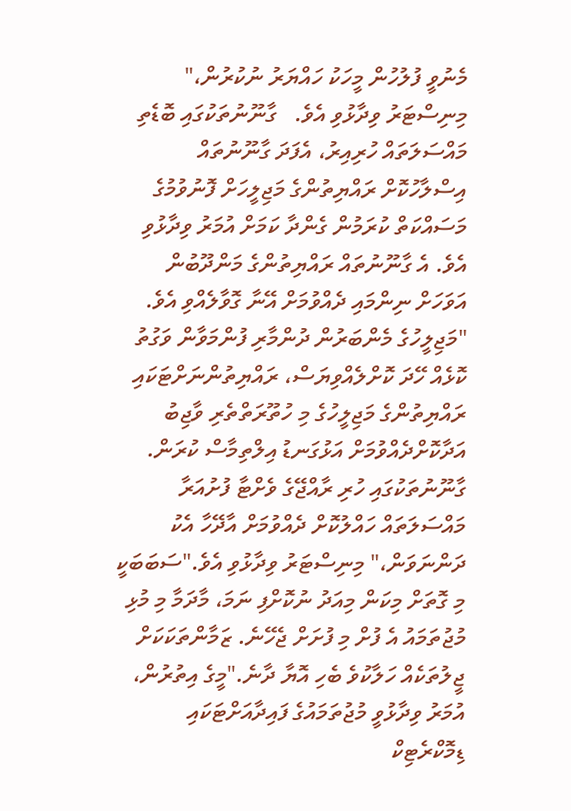މެނުވީ ފުލުހުން މީހަކު ހައްޔަރު ނުކުރުން،" މިނިސްޓަރު ވިދާޅުވި އެވެ.   ގާނޫނުތަކުގައި ބޮޑެތި މައްސަލަތައް ހުރިއިރު، އެފަދަ ގާނޫނުތައް އިސްލާހުކޮށް ރައްޔިތުންގެ މަޖިލީހަށް ފޮނުވުމުގެ މަސައްކަތް ކުރަމުން ގެންދާ ކަމަށް އުމަރު ވިދާޅުވި އެވެ. އެ ގާނޫނުތައް ރައްޔިތުންގެ މަންދޫބުން އަވަހަށް ނިންމައި ދެއްވުމަށް އޭނާ ގޮވާލެއްވި އެވެ. "މަޖިލީހުގެ މެންބަރުން ދުންމާރި ފުންމަވާން ވަގުތު ކޮޅެއް ހޭދަ ކޮށްލެއްވިޔަސް، ރައްޔިތުންނަށްޓަކައި ރައްޔިތުންގެ މަޖިލީހުގެ މި ހުތޫރަތްތެރި ވާޖިބު އަދާކޮށްދެއްވުމަށް އަޅުގަނޑު އިލްތިމާސް ކުރަން. ގާނޫނުތަކުގައި ހުރި ރާއްޖޭގެ ވެށްޓާ ފުށުއަރާ މައްސަލަތައް ހައްލުކޮށް ދެއްވުމަށް އާދޭހާ އެކު ދަންނަވަން،" މިނިސްޓަރު ވިދާޅުވި އެވެ."ސަބަބަކީ މި ގޮތަށް މިކަން މިއަދު ނުކޮށްފި ނަމަ، މާދަމާ މި މުޅި މުޖުތަމައު އެ ފުށް މި ފުށަށް ޖެހޭނެ. ޒަމާންތަކަކަށް ޖީލުތަކެއް ހަލާކުވެ ބެހި އޮޔާ ދާނެ."މީގެ އިތުރުން، އުމަރު ވިދާޅުވީ މުޖުތަމައުގެ ފައިދާއަށްޓަކައި ޑިމޮކްރެޓިކް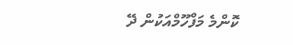ކޮންމެ މަފްހޫމްއަކުން ދޭ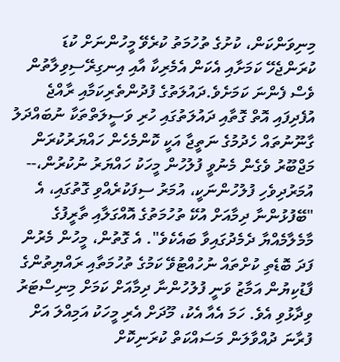މިނިވަންކަން، ކުށުގެ ތުހުމަތު ކުރެވޭ މީހުންނަށް ކުޑަ ކުރަންޖެހޭ ކަމަށާއި އެކަން އެމެރިކާ އާއި އިނގިރޭސިވިލާތުން ވެސް ފެންނަ ކަމަށެވެ.ދައުލަތުގެ ފުދުންތެރިކަމާއި ރާއްޖެ އުފެދިފައި އޮތް ގޮތާއި ދައުލަތުގައި ހުރި ވަސީލަތްތަކާ ނުބައްދަލު ގާނޫނުތައް ހެދުމުގެ ނަތީޖާ އަކީ ކޮންމެހެން ހައްޔަރުކުރަން މަޖްބޫރު ވެގެން މެނުވީ ފުލުހުން މީހަކު ހައްޔަރު ނުކުރުން،-- އުމަރުދިވެހި ފުލުހުންނަކީ، އުމަރު ސިފަކުރެއްވި ގޮތުގައި، އެ "ބޭފުޅުންނާ ދިމާއަށް އުކޭ ތުހުމަތުގެ އޮއްގަލާއި ތާރީފުގެ މާމެލާމެއްޔާ ދެމެދުގައިވާ ބައެކެވެ". އެ ގޮތުން، މީހުން މެރުން ފަދަ ބޮޑެތި ކުށްތައް ނުހުއްޓުވޭ ކަމުގެ ތުހުމަތާއި ރައްޔިތުންގެ ފާޑުކިޔުން އަމާޒު ވަނީ ފުލުހުންނާ ދިމާއަށް ކަމަށް މިނިސްޓަރު ވިދާޅުވި އެވެ. ހަމަ އެއާ އެކު، މޫދަށް އެރި މީހަކު އަމިއްލަ އަށް ފުރާނަ ދުއްވާލަން މަސައްކަތް ކުރަނިކޮށް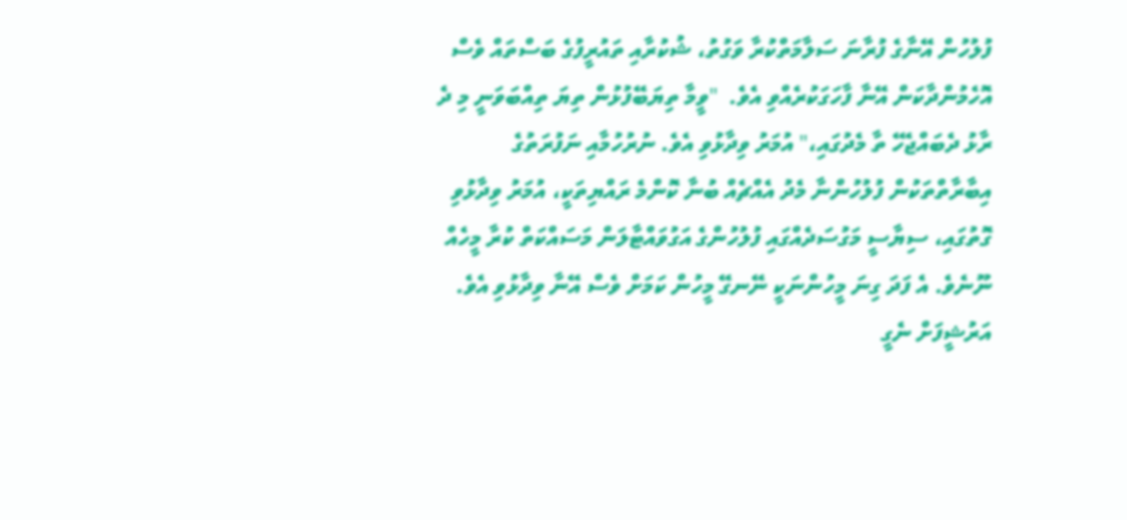ފުލުހުން އޭނާގެ ފުރާނަ ސަލާމަތްކުރާ ވަގުތު، ޝުކުރާއި ތައުރީފުގެ ބަސްތައް ވެސް އޮހެމުންދާކަން އޭނާ ފާހަގަކުރެއްވި އެވެ.  "ވީމާ ތިޔަބޭފުޅުން ތިޔަ ތިއްބަވަނީ މި ދެ ރާޅު ދެބައްޖެހޭ ތާ މެދުގައި،" އުމަރު ވިދާޅުވި އެވެ. ނުރުހުމާއި ނަފުރަތުގެ އިބާރާތްތަކުން ފުލުހުންނާ މެދު އެއްޗެއް ބުނާ ކޮންމެ ރައްޔިތަކީ، އުމަރު ވިދާޅުވި ގޮތުގައި، ސިޔާސީ މަގުސަދެއްގައި ފުލުހުންގެ އަގުވައްޓާލަން މަސައްކަތް ކުރާ މީހެއް ނޫނެވެ. އެ ފަދަ ގިނަ މީހުންނަކީ ނޭނގޭ މީހުން ކަމަށް ވެސް އޭނާ ވިދާޅުވި އެވެ.
އަރުޝީފަށް ނެގީ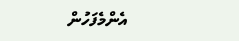އެންމެފަހުން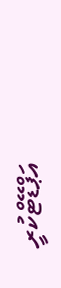އަޕްޑޭޓްކުރީ